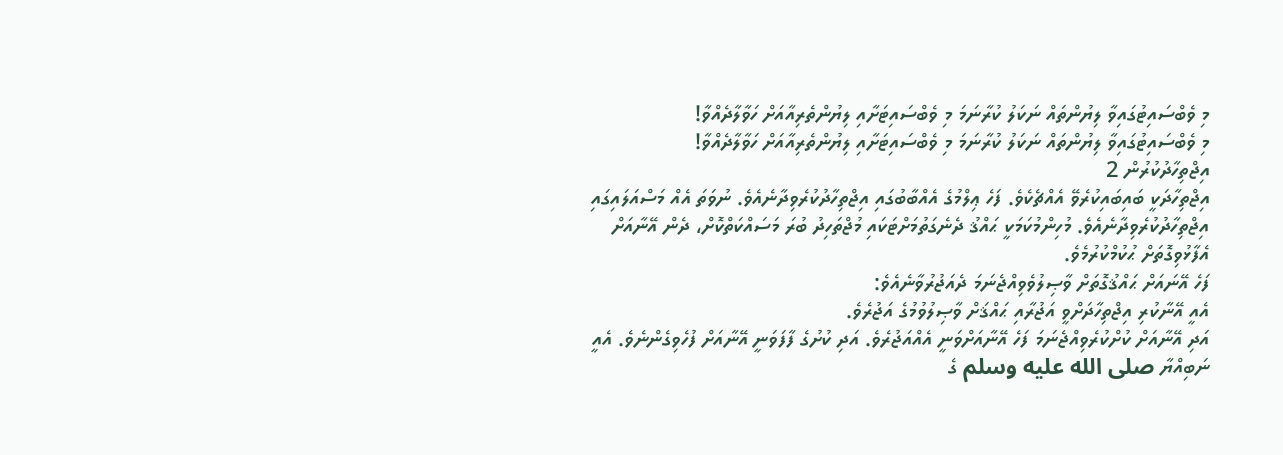މި ވެބްސައިޓުގައިވާ ލިޔުންތައް ނަކަލު ކުރާނަމަ މި ވެބްސައިޓަށާއި ލިޔުންތެރިއާއަށް ހަވާލާދެއްވާ!
މި ވެބްސައިޓުގައިވާ ލިޔުންތައް ނަކަލު ކުރާނަމަ މި ވެބްސައިޓަށާއި ލިޔުންތެރިއާއަށް ހަވާލާދެއްވާ!
އިޖްތިހާދުކުރުން 2
އިޖްތިހާދަކީ ބައިބައިކުރެވޭ އެއްޗެކެވެ. ފަހެ ޢިލްމުގެ އެއްބާބުގައި އިޖްތިހާދުކުރެވިދާނެއެވެ. ނުވަތަ އެއް މަސްއަލައިގައި އިޖްތިހާދުކުރެވިދާނެއެވެ. މުހިންމުކަމަކީ ޙައްޤު ދެނެގަތުމަށްޓަކައި މުޖްތަހިދު ބުރަ މަސައްކަތްކޮށް، ދެން އޭނާއަށް އެފާޅުވިގޮތަށް ޙުކުމްކުރުމެވެ.
ފަހެ އޭނައަށް ޙައްޤުގޮތަށް ވާޞިލުވެވިއްޖެނަމަ ދެއަޖުރުވާނެއެވެ:
އެއީ އޭނާކުރި އިޖްތިހާދަށްވީ އަޖުރާއި ޙައްޤަށް ވާޞިލުވުމުގެ އަޖުރެވެ.
އަދި އޭނާއަށް ކުށްކުރެވިއްޖެނަމަ ފަހެ އޭނާއަށްވަނީ އެއްއަޖުރެވެ. އަދި ކުށުގެ ފާފަވަނީ އޭނާއަށް ފުހެވިގެންނެވެ. އެއީ ނަބިއްޔާ صلى الله عليه وسلم ގެ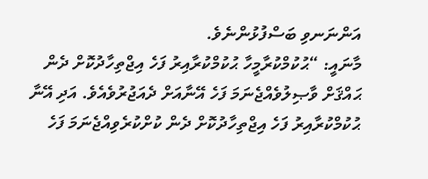އަންނަނވި ބަސްފުޅުންނެވެ.
މާނައީ: “ޙުކުމްކުރާމީހާ ޙުކުމްކުރާއިރު ފަހެ އިޖްތިހާދުކޮށް ދެން ޙައްޤަށް ވާޞިލުވެއްޖެނަމަ ފަހެ އޭނާއަށް ދެއަޖުރުވެއެވެ. އަދި އޭނާ ޙުކުމްކުރާއިރު ފަހެ އިޖްތިހާދުކޮށް ދެން ކުށްކުރެވިއްޖެނަމަ ފަހެ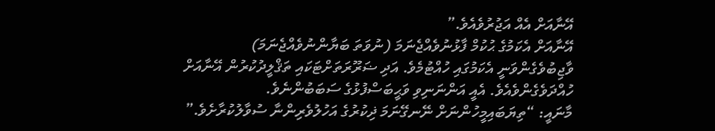އޭނާއަށް އެއް އަޖުރުވެއެވެ.”
އޭނާއަށް އެކަމުގެ ޙުކުމް ފާޅުނުވެއްޖެނަމަ (ނުވަތަ ބަޔާންނުވެއްޖެނަމަ) ވާޖިބުވެގެންވަނީ އެކަމުގައި ހުއްޓުމެވެ. އަދި ޟަރޫރަތަށްޓަކައި ތަޤްލީދުކުރުން އޭނާއަށް ހުއްދަވެގެންވެއެވެ. އެއީ އަންނަނިވި ވަޙީބަސްފުޅުގެ ސަބަބުންނެވެ.
މާނައީ: “ތިޔަބައިމީހުންނަށް ނޭނގޭނަމަ ޛިކުރުގެ އަހުލުވެރިންނާ ސުވާލުކުރާށެވެ.”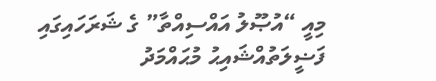މިއީ “އުޞޫލު އައްސިއްތާ” ގެ ޝަރަހައިގައި ފަޟީލަތުއްޝައިޙު މުޙައްމަދު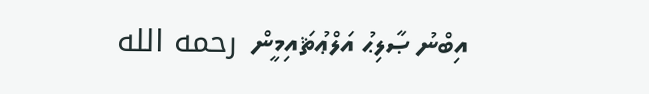އިބްނު ޞާލިޙު އަލްޢުޘައިމީން  رحمه الله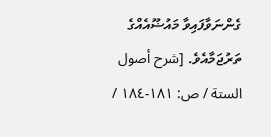ގެންނަވާފައިވާ މައުޟޫއެއްގެ ތަރުޖަމާއެވެ. [شرح أصول الستة / ص: ١٨١-١٨٤ /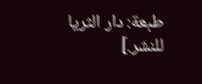طبعة: دار الثريا للنشر.]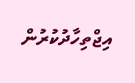އިޖްތިހާދުކުރުން